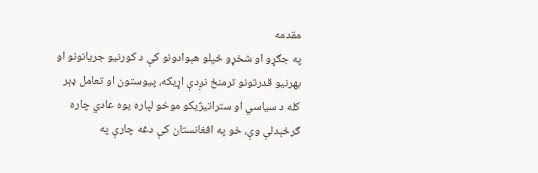مقدمه
په جګړو او شخړو ځپلو هېوادونو کې د کورنیو جریانونو او بهرنیو قدرتونو ترمنځ نږدې اړیکه، پیوستون او تعامل ډېر کله د سیاسي او ستراتیژیکو موخو لپاره یوه عادي چاره ګرځېدلې وې، خو په افغانستان کې دغه چارې په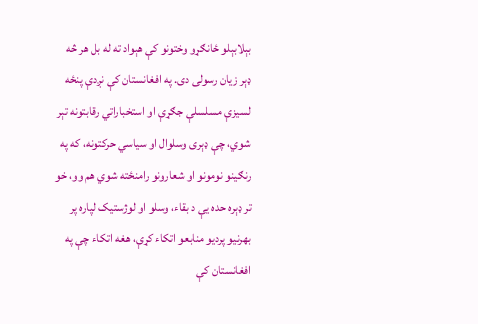بېلابېلو ځانګړو وختونو کې هېواد ته له بل هر څه ډېر زیان رسولی دی. په افغانستان کې نږدې پنځه لسیزې مسلسلې جګړې او استخباراتي رقابتونه تېر شوي، چې ډېری وسلوال او سیاسي حرکتونه، که په رنګینو نومونو او شعارونو رامنځته شوي هم وو، خو تر ډېره حده یې د بقاء، وسلو او لوژستیک لپاره پر بهرنیو پردیو منابعو اتکاء کړې، هغه اتکاء چې په افغانستان کې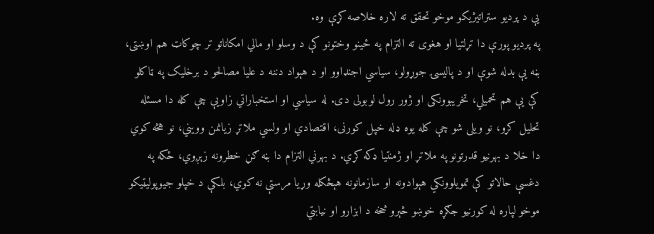یې د پردیو ستراتیژیکو موخو تحقق ته لاره خلاصه کړې وه.
په پردیو پورې دا تړلتیا او هغوی ته التزام په ځینو وختونو کې د وسلو او مالي امکاناتو تر چوکاټ هم اوښتی، بڼه یې بدله شوې او د پالیسۍ جوړولو، سیاسي اجنډاوو او د هېواد دننه د علیا مصالحو د برخلیک په ټاکلو کې یې هم تحمیلي، تخریبوونکی او ژور رول لوبولی دی. له سیاسي او استخباراتي زاویې چې کله دا مسئله تحلیل کړو، نو ویلی شو چې کله یوه ډله خپل کورنی، اقتصادي او ولسي ملاتړ زیانمن وویني، نو هڅه کوي دا خلا د بهرنیو قدرتونو په ملاتړ او ژمنتیا ډکه کړي. د بهرني التزام دا بڼه ګڼ خطرونه زېږوي، ځکه په دغسې حالاتو کې تمویلوونکي هېوادونه او سازمانونه هېڅکله وړیا مرستې نه کوي، بلکې د خپلو جیوپولیټیکو موخو لپاره له کورنیو جګړه خوښو څېرو څخه د ابزارو او نیابتي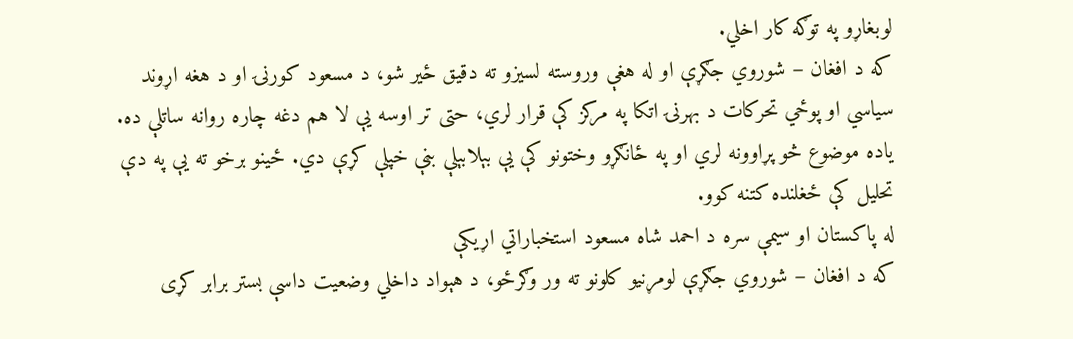لوبغاړو په توګه کار اخلي.
که د افغان – شوروي جګړې او له هغې وروسته لسیزو ته دقیق ځير شو، د مسعود کورنۍ او د هغه اړوند سیاسي او پوځي تحرکات د بهرنۍ اتکا په مرکز کې قرار لري، حتی تر اوسه یې لا هم دغه چاره روانه ساتلې ده. یاده موضوع څو پړاوونه لري او په ځانګړو وختونو کې یې بېلابېلې بڼې خپلې کړې دي. ځینو برخو ته یې په دې تحلیل کې ځغلنده کتنه کوو.
له پاکستان او سیمې سره د احمد شاه مسعود استخباراتي اړیکې
که د افغان – شوروي جګړې لومړنیو کلونو ته ور وګرځو، د هېواد داخلي وضعیت داسې بستر برابر کړی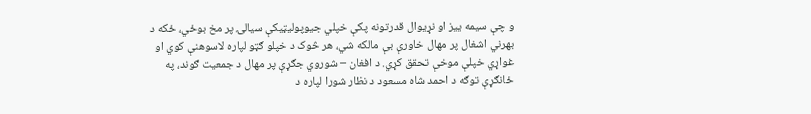و چې سیمه ییز او نړیوال قدرتونه پکې خپلي جیوپولیټیکې سیالۍ پر مخ بوځي، ځکه د بهرني اشغال پر مهال خاورې بې مالکه شي، هر څوک د خپلو ګټو لپاره لاسوهنې کوي او غواړي خپلې موخې تحقق کړي. د افغان – شوروي جګړې پر مهال د جمعیت ګوند، په ځانګړې توګه د احمد شاه مسعود د نظار شورا لپاره د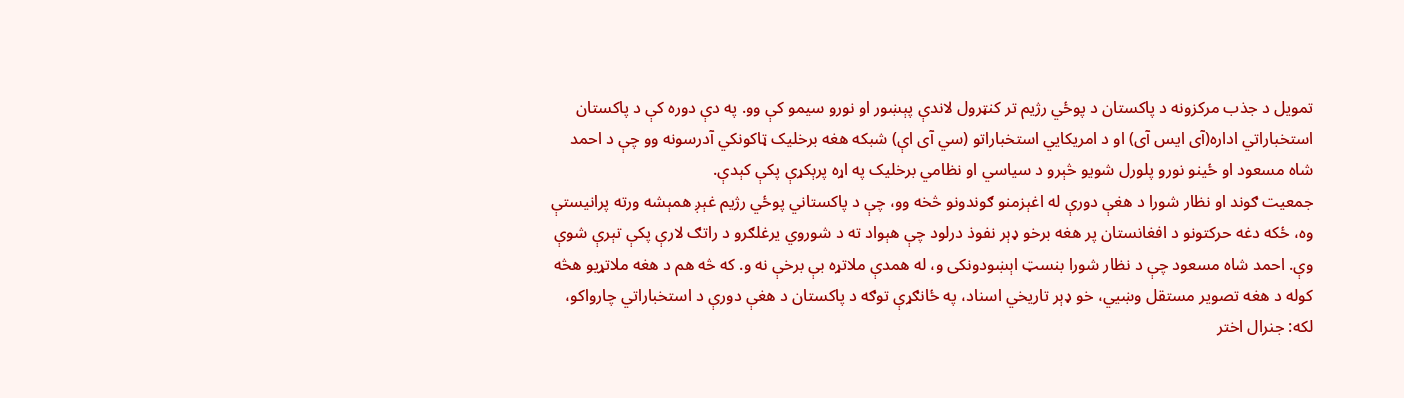تمویل د جذب مرکزونه د پاکستان د پوځي رژیم تر کنټرول لاندې پېښور او نورو سیمو کې وو. په دې دوره کې د پاکستان استخباراتي اداره(آی ایس آی) او د امریکايي استخباراتو (سي آی اې) شبکه هغه برخلیک ټاکونکي آدرسونه وو چې د احمد شاه مسعود او ځینو نورو پلورل شویو څېرو د سیاسي او نظامي برخلیک په اړه پرېکړې پکې کېدې.
جمعیت ګوند او نظار شورا د هغې دورې له اغېزمنو ګوندونو څخه وو، چې د پاکستاني پوځي رژیم غېږ همېشه ورته پرانیستې وه، ځکه دغه حرکتونو د افغانستان پر هغه برخو ډېر نفوذ درلود چې هېواد ته د شوروي یرغلګرو د راتګ لارې پکې تېرې شوې وې. احمد شاه مسعود چې د نظار شورا بنسټ اېښودونکی و، له همدې ملاتړه بې برخې نه و. که څه هم د هغه ملاتړیو هڅه کوله د هغه تصویر مستقل وښيي، خو ډېر تاریخي اسناد، په ځانګړې توګه د پاکستان د هغې دورې د استخباراتي چارواکو، لکه: جنرال اختر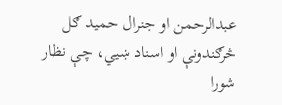عبدالرحمن او جنرال حمید ګل څرګندونې او اسناد ښیي، چې نظار شورا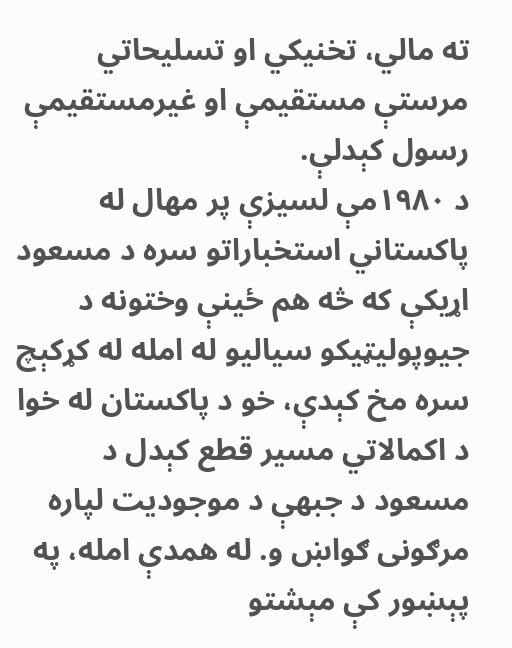ته مالي، تخنیکي او تسلیحاتي مرستې مستقیمې او غیرمستقیمې رسول کېدلې.
د ۱۹۸۰مې لسیزې پر مهال له پاکستاني استخباراتو سره د مسعود اړیکې که څه هم ځینې وختونه د جیوپولیټیکو سیالیو له امله له کړکېچ سره مخ کېدې، خو د پاکستان له خوا د اکمالاتي مسیر قطع کېدل د مسعود د جبهې د موجودیت لپاره مرګونی ګواښ و. له همدې امله، په پېښور کې مېشتو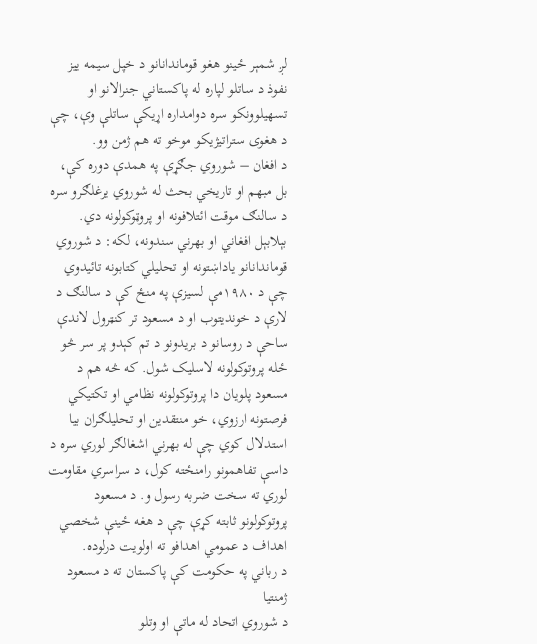لږ شمېر ځینو هغو قوماندانانو د خپل سیمه ییز نفوذ د ساتلو لپاره له پاکستاني جنرالانو او تسهیلوونکو سره دوامداره اړیکې ساتلې وې، چې د هغوی ستراتیژیکو موخو ته هم ژمن وو.
د افغان – شوروي جګړې په همدې دوره کې، بل مبهم او تاریخي بحث له شوروي یرغلګرو سره د سالنګ موقت ائتلافونه او پروټوکولونه دي. بېلابېل افغاني او بهرني سندونه، لکه: د شوروي قوماندانانو یاداښتونه او تحلیلي کتابونه تائیدوي چې د ۱۹۸۰مې لسیزې په منځ کې د سالنګ د لارې د خوندیتوب او د مسعود تر کنټرول لاندې ساحې د روسانو د بريدونو د تم کېدو پر سر څو ځله پروتوکولونه لاسلیک شول. که څه هم د مسعود پلویان دا پروتوکولونه نظامي او تکتیکي فرصتونه ارزوي، خو منتقدین او تحلیلګران بیا استدلال کوي چې له بهرني اشغالګر لوري سره د داسې تفاهمونو رامنځته کول، د سراسري مقاومت لوري ته سخت ضربه رسول و. د مسعود پروتوکولونو ثابته کړې چې د هغه ځینې شخصي اهداف د عمومي اهدافو ته اولویت درلوده.
د رباني په حکومت کې پاکستان ته د مسعود ژمنتیا
د شوروي اتحاد له ماتې او وتلو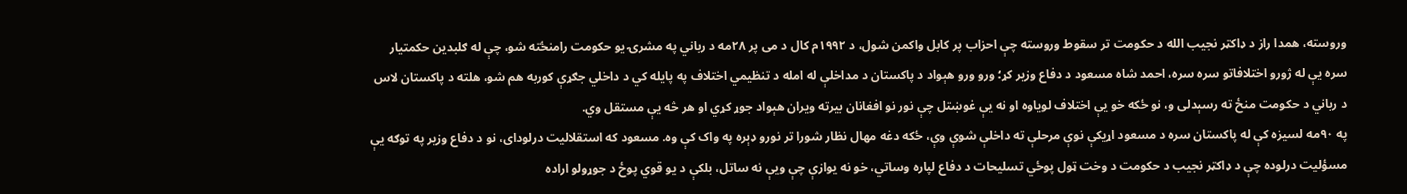وروسته، همدا راز د ډاکټر نجیب الله د حکومت تر سقوط وروسته چې احزاب پر کابل واکمن شول، د ۱۹۹۲م کال د می پر ۲۸مه د رباني په مشرۍ یو حکومت رامنځته شو، چې له ګلبدین حکمتیار سره یې له ژورو اختلافاتو سره سره، احمد شاه مسعود د دفاع وزیر کړ؛ ورو ورو هېواد د پاکستان د مداخلې له امله د تنظیمي اختلاف په پایله کي د داخلي جګړې کوربه هم شو، هلته د پاکستان لاس د رباني د حکومت منځ ته رسېدلی و، نو ځکه خو یې اختلاف لویاوه او نه یې غوښتل چې نور نو افغانان بیرته ویران هېواد جوړ کړي او هر څه یې مستقل وي.
په ۹۰مه لسیزه کې له پاکستان سره د مسعود اړیکې نوې مرحلې ته داخلې شوې وې، ځکه دغه مهال نظار شورا تر نورو ډېره په واک کې وه. مسعود که استقلالیت درلودای، نو د دفاع وزیر په توګه یې مسؤلیت درلوده چې د ډاکټر نجیب د حکومت د وخت ټول پوځي تسلیحات د دفاع لپاره وساتي، خو نه یوازې چې ویې نه ساتل، بلکې د یو قوي پوځ د جوړولو اراده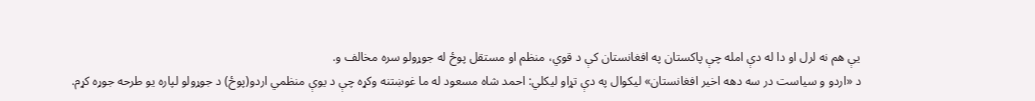یې هم نه لرل او دا له دې امله چې پاکستان په افغانستان کې د قوي، منظم او مستقل پوځ له جوړولو سره مخالف و.
د «اردو و سیاست در سه دهه اخیر افغانستان» لیکوال په دې تړاو لیکلي: احمد شاه مسعود له ما غوښتنه وکړه چې د یوې منظمي اردو(پوځ) د جوړولو لپاره یو طرحه جوړه کړم.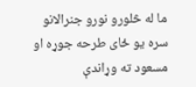ما له څلورو نورو جنرالانو سره یو ځای طرحه جوړه او مسعود ته وړاندې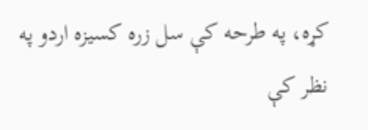کړه، په طرحه کې سل زره کسیزه اردو په نظر کې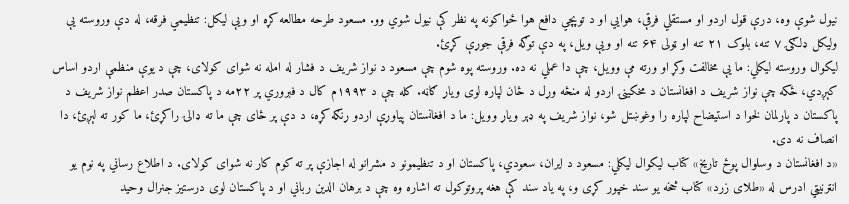نیول شوې وه، درې قول اردو او مستقلي فرقې، هوايي او د توپچي دافع هوا ځواکونه په نظر کې نیول شوي وو. مسعود طرحه مطالعه کړه او ویې لیکل: تنظیمي فرقه، له دې وروسته یې ولیکل ډلګۍ ۷ تنه، بلوک ۲۱ تنه او ټولی ۶۴ تنه او ویې ویل، په دې توګه فرقې جوړې کړئ.
لیکوال وروسته لیکلي: ما یې مخالفت وکړ او ورته مې وویل، چې دا عملي نه ده. وروسته پوه شوم چې مسعود د نواز شریف د فشار له امله نه شوای کولای، چې د یوې منظمې اردو اساس کېږدي، ځکه چې نواز شریف د افغانستان د مخکینۍ اردو له منځه وړل د ځان لپاره لوی ویاړ ګاڼه. کله چې د ۱۹۹۳م کال د فبروري پر ۲۲مه د پاکستان صدر اعظم نواز شریف د پاکستان د پارلمان لخوا د استیضاح لپاره را وغوښتل شو، نواز شریف په ډېر ویاړ وویل: ما د افغانستان پیاوړې اردو ړنګه کړه، د دې پر ځای چې ما ته ډالۍ راکړئ، ما کور ته لېږئ، دا انصاف نه دی.
«د افغانستان د وسلوال پوځ تاریخ» کتاب لیکوال لیکلي: مسعود د ایران، سعودي، پاکستان او د تنظیمونو د مشرانو له اجازې پر ته کوم کار نه شوای کولای. د اطلاع رساني په نوم یو انټرنیټي ادرس له «طلای زرد» کتاب څخه یو سند خپور کړی و، په یاد سند کې هغه پروتوکول ته اشاره وه چې د برهان الدین رباني او د پاکستان لوی درستیز جنرال وحید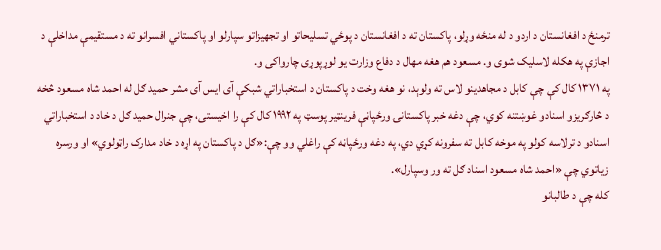ترمنځ د افغانستان د اردو د له منځه وړلو، پاکستان ته د افغانستان د پوځي تسلیحاتو او تجهیزاتو سپارلو او پاکستاني افسرانو ته د مستقیمې مداخلې د اجازې په هکله لاسلیک شوی و. مسعود هم هغه مهال د دفاع وزارت یو لوړپوړی چارواکی و.
په ۱۳۷۱ کال کې چې کابل د مجاهدينو لاس ته ولوېد، نو هغه وخت د پاکستان د استخباراتي شبکې آی ايس آی مشر حميد ګل له احمد شاه مسعود څخه د څارګريزو اسنادو غوښتنه کوي، چې دغه خبر پاکستانۍ ورځپاڼې فرینټير پوسټ په ۱۹۹۲ کال کې را اخيستی، چې جنرال حميد ګل د خاد د استخباراتي اسنادو د ترلاسه کولو په موخه کابل ته سفرونه کړي دي، په دغه ورځپاڼه کې راغلي وو چې:«ګل د پاکستان په اړه د خاد مدارک راټولوي» او ورسره زياتوي چې «احمد شاه مسعود اسناد ګل ته ور وسپارل».
کله چې د طالبانو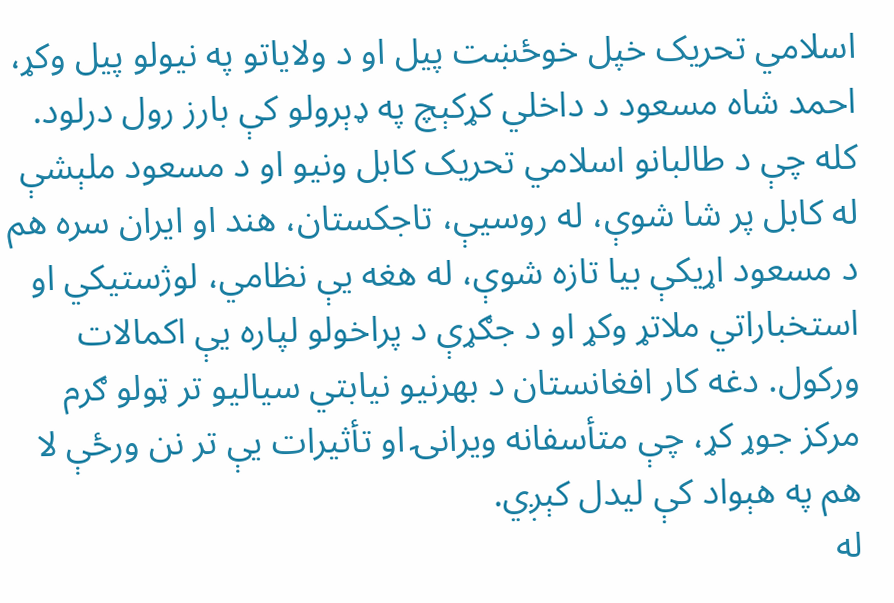اسلامي تحریک خپل خوځښت پیل او د ولایاتو په نیولو پیل وکړ، احمد شاه مسعود د داخلي کړکېچ په ډېرولو کې بارز رول درلود. کله چې د طالبانو اسلامي تحریک کابل ونیو او د مسعود ملېشې له کابل پر شا شوې، له روسیې، تاجکستان، هند او ایران سره هم د مسعود اړیکې بیا تازه شوې، له هغه یې نظامي، لوژستیکي او استخباراتي ملاتړ وکړ او د جګړې د پراخولو لپاره یې اکمالات ورکول. دغه کار افغانستان د بهرنیو نیابتي سیالیو تر ټولو ګرم مرکز جوړ کړ، چې متأسفانه ویرانۍ او تأثیرات یې تر نن ورځې لا هم په هېواد کې لیدل کېږي.
له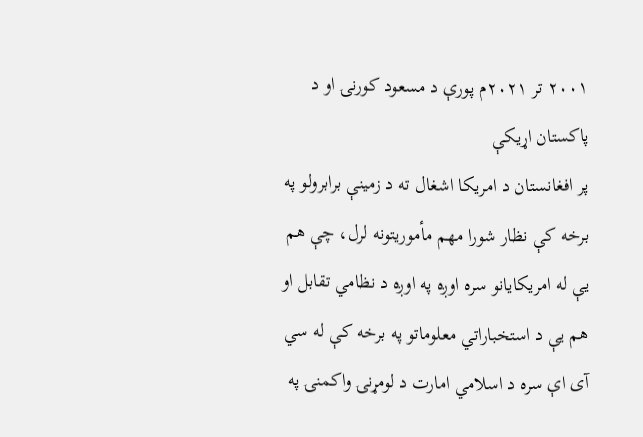۲۰۰۱ تر ۲۰۲۱م پورې د مسعود کورنۍ او د پاکستان اړیکې
پر افغانستان د امریکا اشغال ته د زمینې برابرولو په برخه کې نظار شورا مهم مأموریتونه لرل، چې هم یې له امریکایانو سره اوږه په اوږه د نظامي تقابل او هم یې د استخباراتي معلوماتو په برخه کې له سي آی اې سره د اسلامي امارت د لومړنۍ واکمنۍ په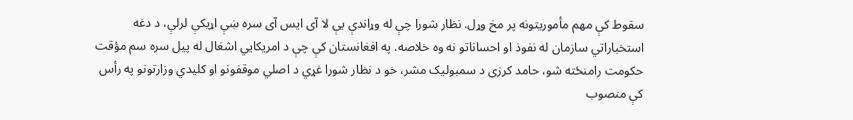سقوط کې مهم مأموریتونه پر مخ وړل. نظار شورا چې له وړاندې یې لا آی ایس آی سره ښې اړیکې لرلې، د دغه استخباراتي سازمان له نفوذ او احساناتو نه وه خلاصه. په افغانستان کې چې د امریکايي اشغال له پیل سره سم مؤقت حکومت رامنځته شو، حامد کرزی د سمبولیک مشر، خو د نظار شورا غړي د اصلي موقفونو او کلیدي وزارتونو په رأس کې منصوب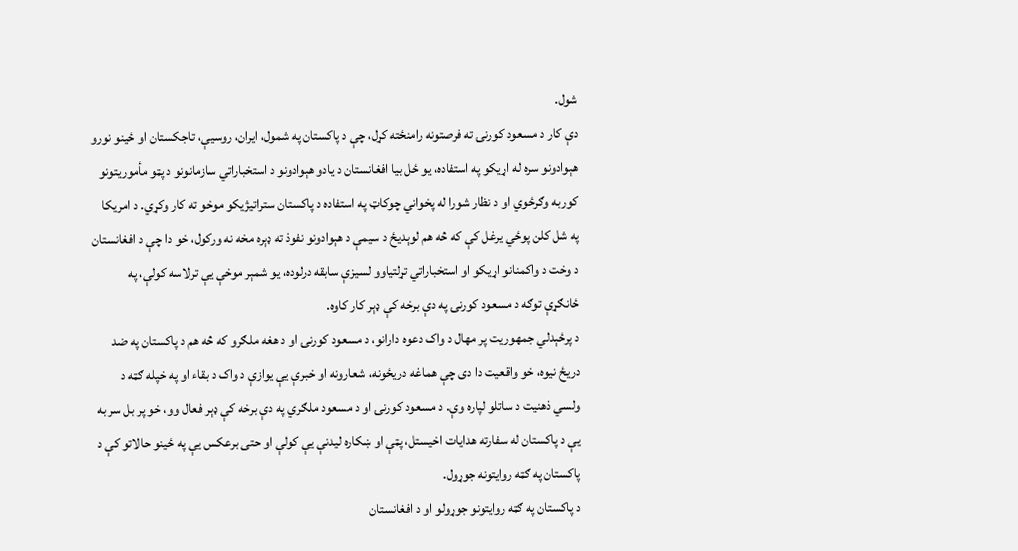شول.
دې کار د مسعود کورنۍ ته فرصتونه رامنځته کړل، چې د پاکستان په شمول، ایران، روسیې، تاجکستان او ځینو نورو هېوادونو سره له اړیکو په استفاده، یو ځل بیا افغانستان د یادو هېوادونو د استخباراتي سازمانونو د پټو مأموریتونو کوربه وګرځوي او د نظار شورا له پخواني چوکاټ په استفاده د پاکستان ستراتیژیکو موخو ته کار وکړي. د امریکا په شل کلن پوځي یرغل کې که څه هم لوېدیځ د سیمې د هېوادونو نفوذ ته ډېره مخه نه ورکول، خو دا چې د افغانستان د وخت د واکمنانو اړیکو او استخباراتي تړلتیاوو لسیزې سابقه درلوده، یو شمېر موخې یې ترلاسه کولې، په ځانګړې توګه د مسعود کورنۍ په دې برخه کې ډېر کار کاوه.
د پرځېدلي جمهوریت پر مهال د واک دعوه دارانو، د مسعود کورنۍ او د هغه ملګرو که څه هم د پاکستان په ضد دریځ نیوه، خو واقعیت دا دی چې هماغه دریځونه، شعارونه او خبرې یې یوازې د واک د بقاء او په خپله ګټه د ولسي ذهنیت د ساتلو لپاره وې. د مسعود کورنۍ او د مسعود ملګري په دې برخه کې ډېر فعال وو، خو پر بل سر به یې د پاکستان له سفارته هدایات اخیستل، پټې او ښکاره لیدنې یې کولې او حتی برعکس یې په ځینو حالاتو کې د پاکستان په ګټه روایتونه جوړول.
د پاکستان په ګټه روایتونو جوړولو او د افغانستان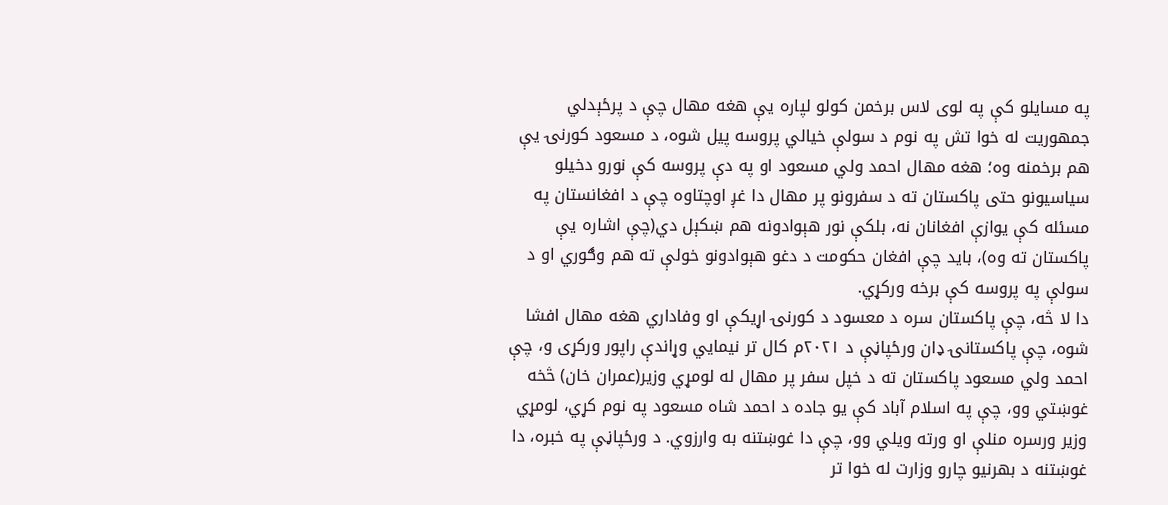په مسایلو کې په لوی لاس برخمن کولو لپاره یې هغه مهال چې د پرځېدلي جمهوریت له خوا تش په نوم د سولې خیالي پروسه پیل شوه، د مسعود کورنۍ یې هم برخمنه وه؛ هغه مهال احمد ولي مسعود او په دې پروسه کې نورو دخیلو سیاسیونو حتی پاکستان ته د سفرونو پر مهال دا غږ اوچتاوه چې د افغانستان په مسئله کې یوازې افغانان نه، بلکې نور هېوادونه هم ښکېل دي(چې اشاره یې پاکستان ته وه)، باید چې افغان حکومت د دغو هېوادونو خولې ته هم وګوري او د سولې په پروسه کې برخه ورکړي.
دا لا څه، چې پاکستان سره د معسود د کورنۍ اړیکې او وفاداري هغه مهال افشا شوه، چې پاکستانۍ ډان ورځپاڼې د ۲۰۲۱م کال تر نیمايي وړاندې راپور ورکړی و، چې احمد ولي مسعود پاکستان ته د خپل سفر پر مهال له لومړي وزیر(عمران خان) څخه غوښتي وو، چې په اسلام آباد کې یو جاده د احمد شاه مسعود په نوم کړي، لومړي وزیر ورسره منلې او ورته ویلي وو، چې دا غوښتنه به وارزوي. د ورځپاڼې په خبره، دا غوښتنه د بهرنیو چارو وزارت له خوا تر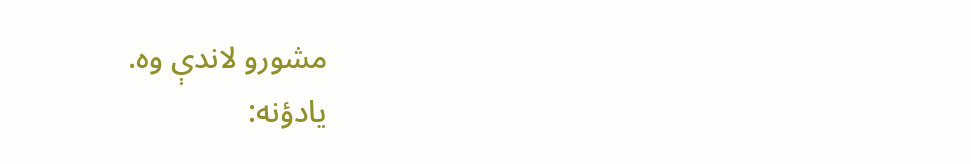مشورو لاندې وه.
یادؤنه: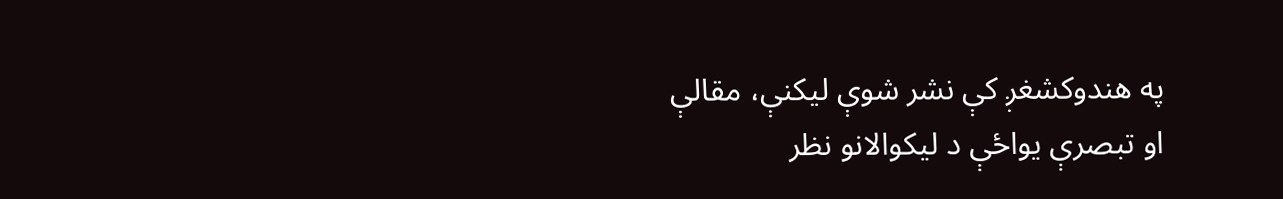په هندوکشغږ کې نشر شوې لیکنې، مقالې او تبصرې یواځې د لیکوالانو نظر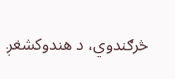څرګندوي، د هندوکشغږ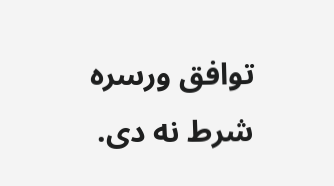توافق ورسره شرط نه دی.